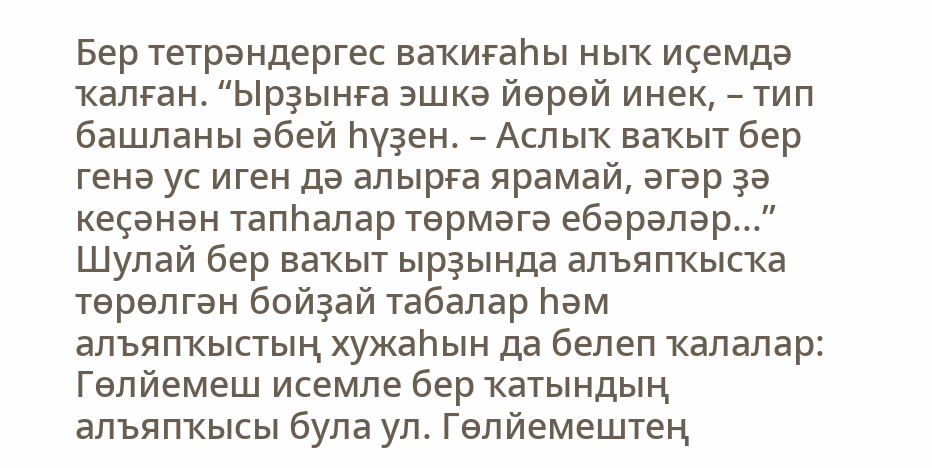Бер тетрәндергес ваҡиғаһы ныҡ иҫемдә ҡалған. “Ырҙынға эшкә йөрөй инек, – тип башланы әбей һүҙен. – Аслыҡ ваҡыт бер генә ус иген дә алырға ярамай, әгәр ҙә кеҫәнән тапһалар төрмәгә ебәрәләр...” Шулай бер ваҡыт ырҙында алъяпҡысҡа төрөлгән бойҙай табалар һәм алъяпҡыстың хужаһын да белеп ҡалалар: Гөлйемеш исемле бер ҡатындың алъяпҡысы була ул. Гөлйемештең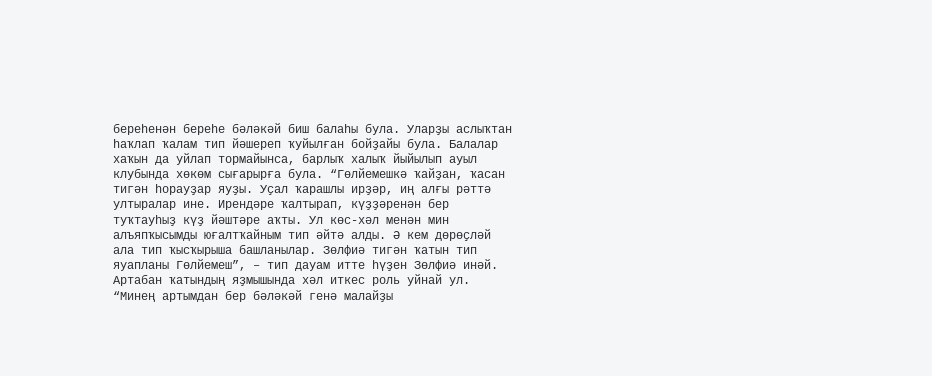береһенән береһе бәләкәй биш балаһы була. Уларҙы аслыҡтан һаҡлап ҡалам тип йәшереп ҡуйылған бойҙайы була. Балалар хаҡын да уйлап тормайынса, барлыҡ халыҡ йыйылып ауыл клубында хөкөм сығарырға була. “Гөлйемешкә ҡайҙан, ҡасан тигән һорауҙар яуҙы. Уҫал ҡарашлы ирҙәр, иң алғы рәттә ултыралар ине. Ирендәре ҡалтырап, күҙҙәренән бер туҡтауһыҙ күҙ йәштәре аҡты. Ул көс-хәл менән мин алъяпҡысымды юғалтҡайным тип әйтә алды. Ә кем дөрөҫләй ала тип ҡысҡырыша башланылар. Зөлфиә тигән ҡатын тип яуапланы Гөлйемеш”, – тип дауам итте һүҙен Зөлфиә инәй. Артабан ҡатындың яҙмышында хәл иткес роль уйнай ул. “Минең артымдан бер бәләкәй генә малайҙы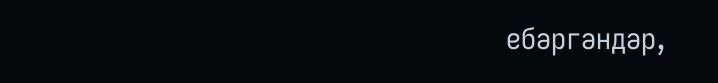ебәргәндәр,